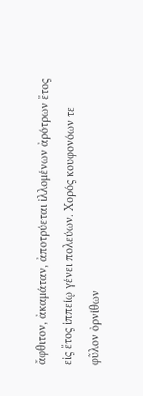ἄφθιτον, ἀκαμάταν, ἀποτρύεται ἰλλομένων ἀρότρων ἔτος εἰς ἔτος ἱππείῳ γένει πολεύων. Χορός κουφονόων τε φῦλον ὀρνίθων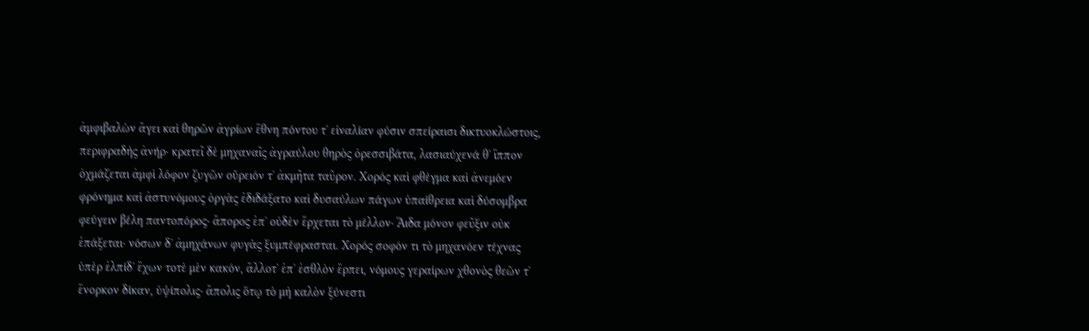ἀμφιβαλὼν ἄγει καὶ θηρῶν ἀγρίων ἔθνη πόντου τʼ εἰναλίαν φύσιν σπείραισι δικτυοκλώστοις, περιφραδὴς ἀνήρ· κρατεῖ δὲ μηχαναῖς ἀγραύλου θηρὸς ὀρεσσιβάτα, λασιαύχενά θʼ ἵππον ὀχμάζεται ἀμφὶ λόφον ζυγῶν οὔρειόν τʼ ἀκμῆτα ταῦρον. Χορός καὶ φθέγμα καὶ ἀνεμόεν φρόνημα καὶ ἀστυνόμους ὀργὰς ἐδιδάξατο καὶ δυσαύλων πάγων ὑπαίθρεια καὶ δύσομβρα φεύγειν βέλη παντοπόρος· ἄπορος ἐπʼ οὐδὲν ἔρχεται τὸ μέλλον· Ἅιδα μόνον φεῦξιν οὐκ ἐπάξεται· νόσων δʼ ἀμηχάνων φυγὰς ξυμπέφρασται. Χορός σοφόν τι τὸ μηχανόεν τέχνας ὑπὲρ ἐλπίδʼ ἔχων τοτὲ μὲν κακόν, ἄλλοτʼ ἐπʼ ἐσθλὸν ἕρπει, νόμους γεραίρων χθονὸς θεῶν τʼ ἔνορκον δίκαν, ὑψίπολις· ἄπολις ὅτῳ τὸ μὴ καλὸν ξύνεστι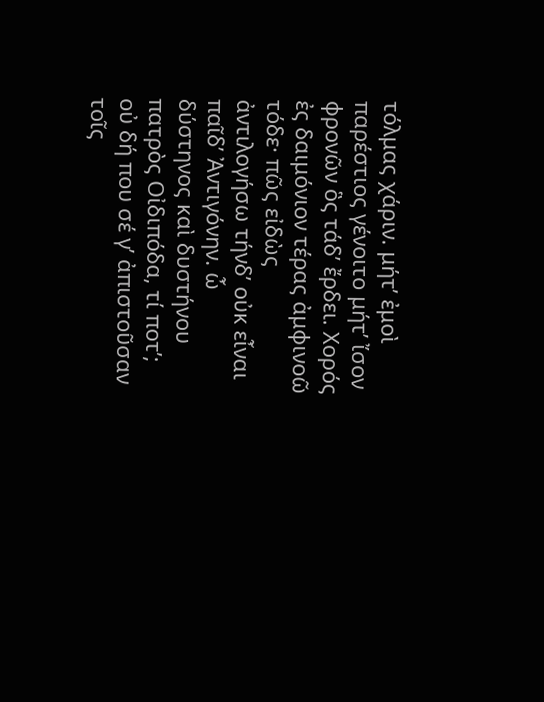τόλμας χάριν. μήτʼ ἐμοὶ παρέστιος γένοιτο μήτʼ ἴσον φρονῶν ὃς τάδʼ ἔρδει. Χορός ἐς δαιμόνιον τέρας ἀμφινοῶ τόδε· πῶς εἰδὼς ἀντιλογήσω τήνδʼ οὐκ εἶναι παῖδʼ Ἀντιγόνην. ὦ δύστηνος καὶ δυστήνου πατρὸς Οἰδιπόδα, τί ποτʼ; οὐ δή που σέ γʼ ἀπιστοῦσαν τοῖς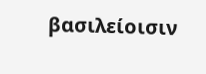βασιλείοισιν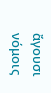ἄγουσι νόμοις